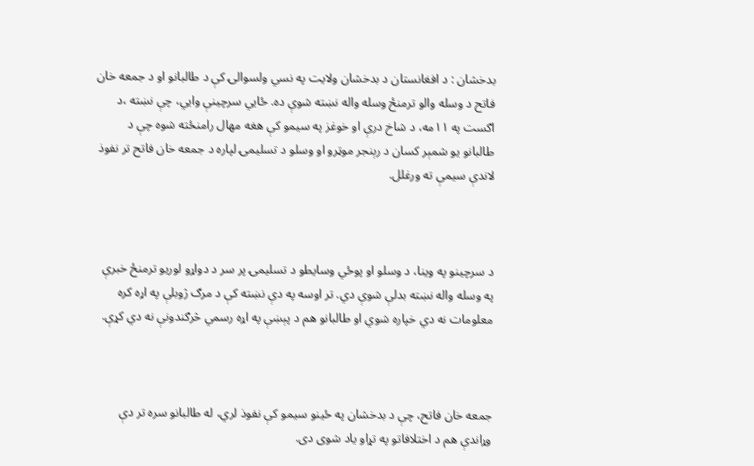بدخشان : د افغانستان د بدخشان ولایت په نسي ولسوالۍ کې د طالبانو او د جمعه خان فاتح د وسله والو ترمنځ وسله واله نښته شوې ده. ځايي سرچینې وايي، چې نښته ،د اګست په ۱۱مه، د شاخ درې او خوغز په سیمو کې هغه مهال رامنځته شوه چې د طالبانو یو شمېر کسان د رېنجر موټرو او وسلو د تسلیمۍ لپاره د جمعه خان فاتح تر نفوذ لاندې سیمې ته ورغلل.



د سرچینو په وینا، د وسلو او پوځي وسایطو د تسلیمۍ پر سر د دواړو لوریو ترمنځ خبرې په وسله واله نښته بدلې شوې دي. تر اوسه په دې نښته کې د مرګ‌ ژوبلې په اړه کره معلومات نه دي خپاره شوي او طالبانو هم د پېښې په اړه رسمي څرګندونې نه دي کړې.



جمعه خان فاتح، چې د بدخشان په ځینو سیمو کې نفوذ لري، له طالبانو سره تر دې وړاندې هم د اختلافاتو په تړاو یاد شوی دی.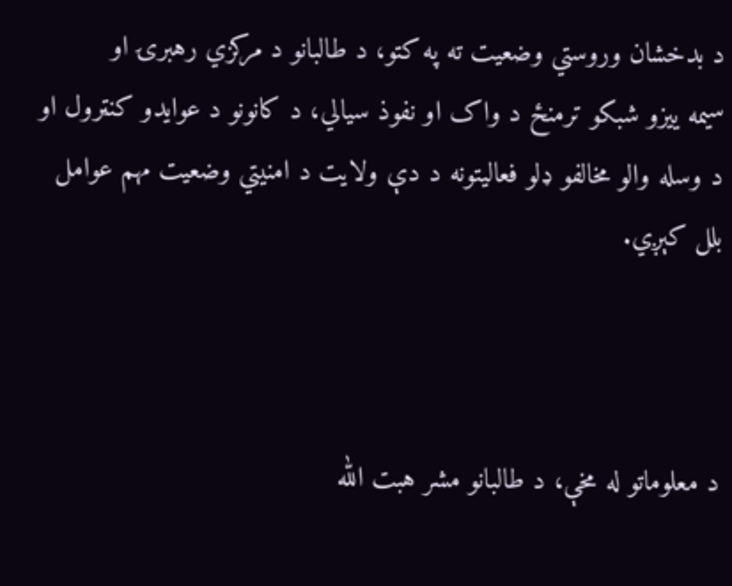د بدخشان وروستي وضعیت ته په کتو، د طالبانو د مرکزي رهبرۍ او سیمه ‌ییزو شبکو ترمنځ د واک او نفوذ سیالي، د کانونو د عوایدو کنټرول او د وسله والو مخالفو ډلو فعالیتونه د دې ولایت د امنیتي وضعیت مهم عوامل بلل کېږي.



د معلوماتو له مخې، د طالبانو مشر هبت الله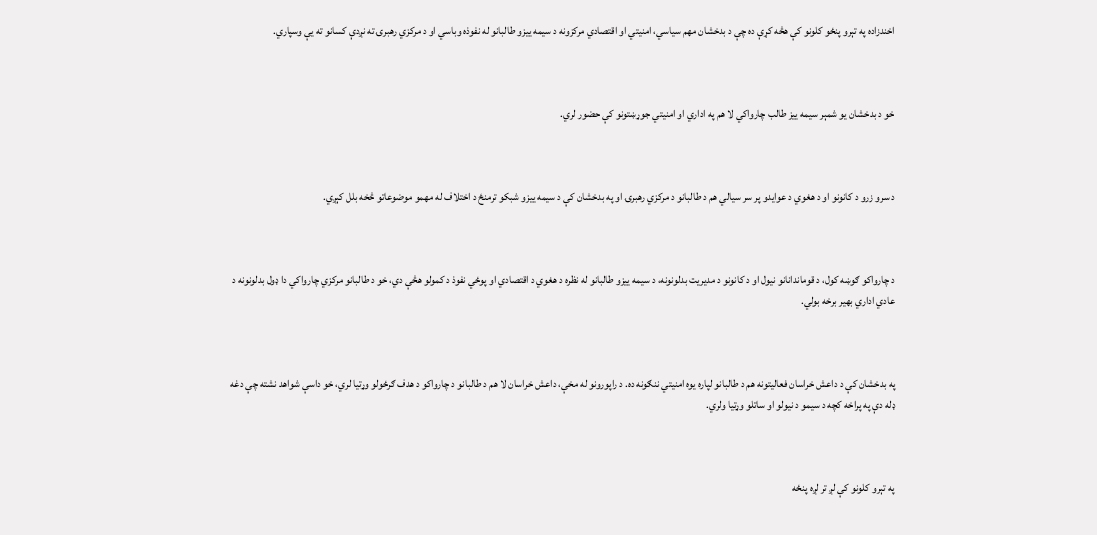اخندزاده په تېرو پنځو کلونو کې هڅه کړې ده چې د بدخشان مهم سیاسي، امنیتي او اقتصادي مرکزونه د سیمه‌ ییزو طالبانو له نفوذه وباسي او د مرکزي رهبرۍ ته نږدې کسانو ته یې وسپاري.



خو د بدخشان یو شمېر سیمه ‌ییز طالب چارواکي لا هم په اداري او امنیتي جوړښتونو کې حضور لري.



د سرو زرو د کانونو او د هغوي د عوایدو پر سر سیالي هم د طالبانو د مرکزي رهبرۍ او په بدخشان کې د سیمه ‌ییزو شبکو ترمنځ د اختلاف له مهمو موضوعاتو څخه بلل کېږي.



د چارواکو ګوښه کول، د قوماندانانو نیول او د کانونو د مدیریت بدلونونه، د سیمه‌ ییزو طالبانو له نظره د هغوي د اقتصادي او پوځي نفوذ د کمولو هڅې دي، خو د طالبانو مرکزي چارواکي دا ډول بدلونونه د عادي اداري بهیر برخه بولي.



په بدخشان کې د داعش خراسان فعالیتونه هم د طالبانو لپاره یوه امنیتي ننګونه ده. د راپورونو له مخې، داعش خراسان لا هم د طالبانو د چارواکو د هدف ګرځولو وړتیا لري، خو داسې شواهد نشته چې دغه ډله دې په پراخه کچه د سیمو د نیولو او ساتلو وړتیا ولري.



په تېرو کلونو کې لږ تر لږه پنځه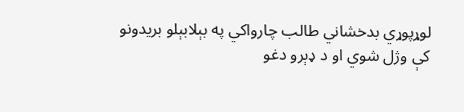لوړپوړي بدخشاني طالب چارواکي په بېلابېلو بریدونو کې وژل شوي او د ډېرو دغو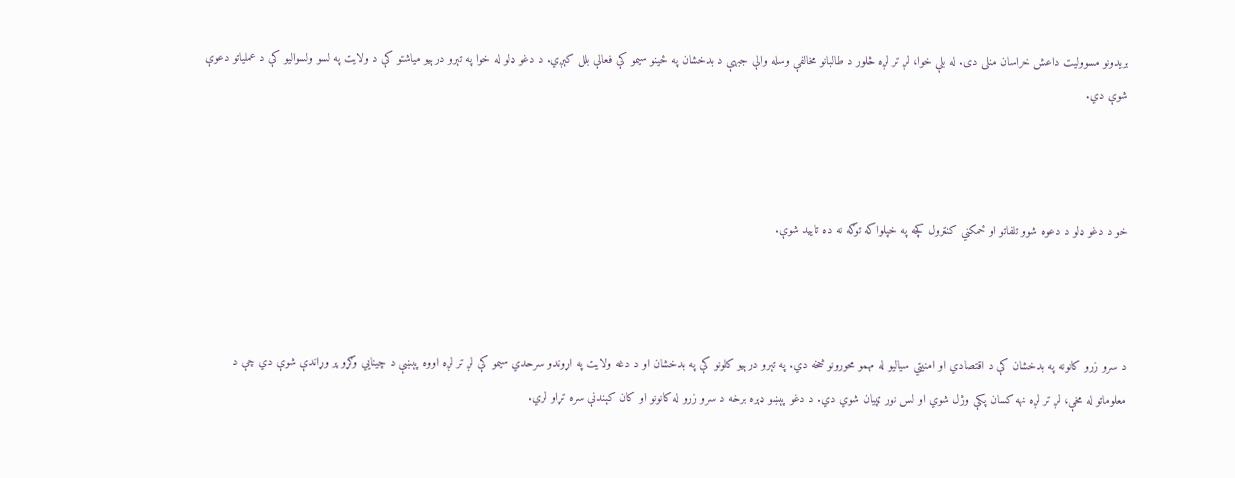بریدونو مسوولیت داعش خراسان منلی دی. له بلې خوا، لږ تر لږه څلور د طالبانو مخالفې وسله والې جبهې د بدخشان په ځینو سیمو کې فعالې بلل کېږي. د دغو ډلو له خوا په تېرو درېیو میاشتو کې د ولایت په لسو ولسوالیو کې د عملیاتو دعوې شوې دي.



خو د دغو ډلو د دعوه شوو تلفاتو او ځمکني کنټرول کچه په خپلواکه توګه نه ده تایید شوې.



د سرو زرو کانونه په بدخشان کې د اقتصادي او امنیتي سیالیو له مهمو محورونو څخه دي. په تېرو درېیو کلونو کې په بدخشان او د دغه ولایت په اړوندو سرحدي سیمو کې لږ تر لږه اووه پېښې د چینايي وګړو پر وړاندې شوې دي چې د معلوماتو له مخې، لږ تر لږه نهه کسان پکې وژل شوي او لس نور ټپیان شوي دي. د دغو پېښو ډېره برخه د سرو زرو له کانونو او کان‌ کېندنې سره تړاو لري.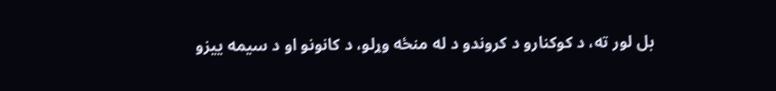بل لور ته، د کوکنارو د کروندو د له منځه وړلو، د کانونو او د سیمه ‌ییزو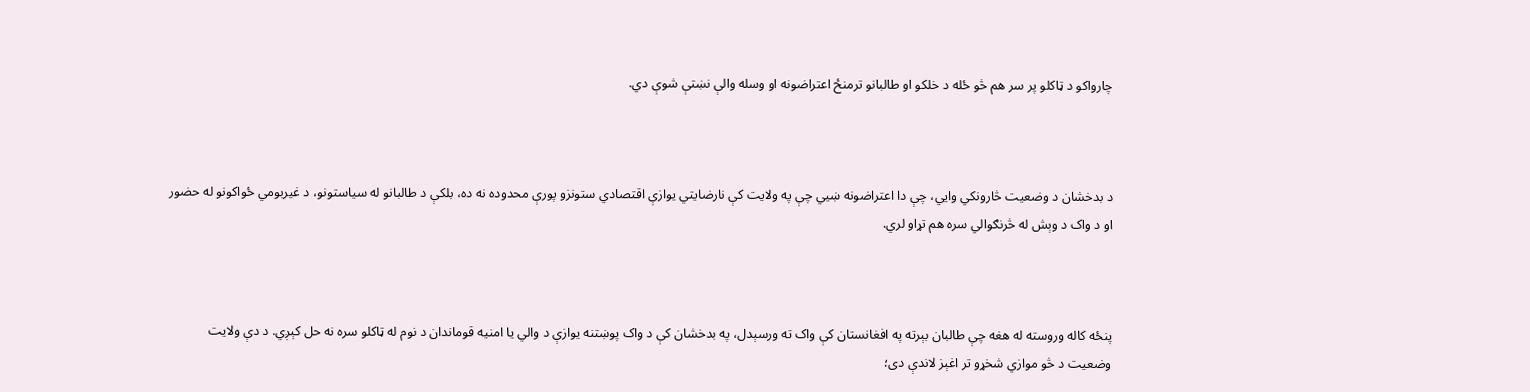چارواکو د ټاکلو پر سر هم څو ځله د خلکو او طالبانو ترمنځ اعتراضونه او وسله والې نښتې شوې دي.



د بدخشان د وضعیت څارونکي وايي، چې دا اعتراضونه ښيي چې په ولایت کې نارضایتي یوازې اقتصادي ستونزو پورې محدوده نه ده، بلکې د طالبانو له سیاستونو، د غیربومي ځواکونو له حضور او د واک د وېش له څرنګوالي سره هم تړاو لري.



پنځه کاله وروسته له هغه چې طالبان بېرته په افغانستان کې واک ته ورسېدل، په بدخشان کې د واک پوښتنه یوازې د والي یا امنیه قوماندان د نوم له ټاکلو سره نه حل کېږي. د دې ولایت وضعیت د څو موازي شخړو تر اغېز لاندې دی؛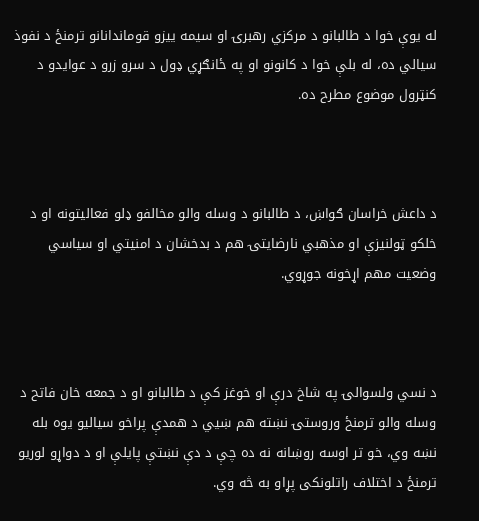له یوې خوا د طالبانو د مرکزي رهبرۍ او سیمه‌ ییزو قوماندانانو ترمنځ د نفوذ سیالي ده، له بلې خوا د کانونو او په ځانګړي ډول د سرو زرو د عوایدو د کنټرول موضوع مطرح ده.



د داعش خراسان ګواښ، د طالبانو د وسله والو مخالفو ډلو فعالیتونه او د خلکو ټولنیزې او مذهبي نارضایتۍ هم د بدخشان د امنیتي او سیاسي وضعیت مهم اړخونه جوړوي.



د نسي ولسوالۍ په شاخ درې او خوغز کې د طالبانو او د جمعه خان فاتح د وسله والو ترمنځ وروستۍ نښته هم ښیي د همدې پراخو سیالیو یوه بله نښه وي، خو تر اوسه روښانه نه ده چې د دې نښتې پایلې او د دواړو لوریو ترمنځ د اختلاف راتلونکی پړاو به څه وي.